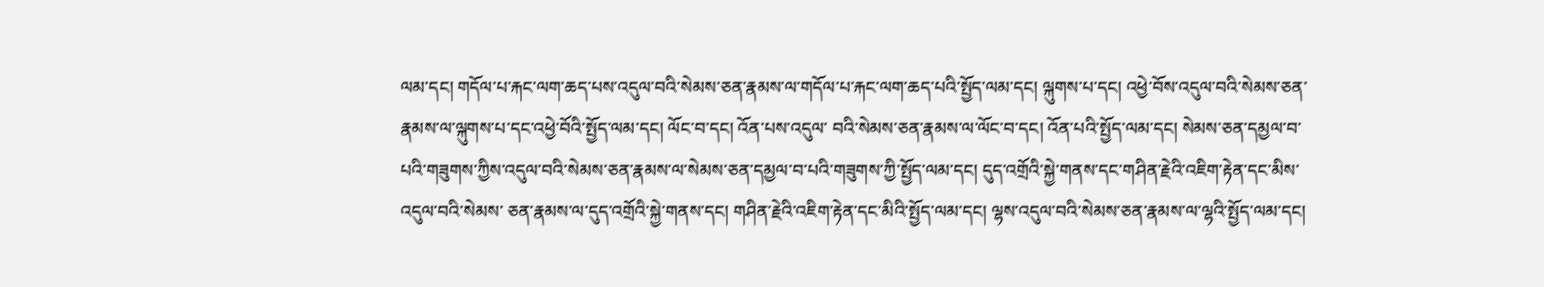ལམ་དང། གདོལ་པ་རྐང་ལག་ཆད་པས་འདུལ་བའི་སེམས་ཅན་རྣམས་ལ་གདོལ་པ་རྐང་ལག་ཆད་པའི་སྤྱོད་ལམ་དང། ལྐུགས་པ་དང། འཕྱེ་བོས་འདུལ་བའི་སེམས་ཅན་རྣམས་ལ་ལྐུགས་པ་དང་འཕྱེ་བོའི་སྤྱོད་ལམ་དང། ལོང་བ་དང། འོན་པས་འདུལ་ བའི་སེམས་ཅན་རྣམས་ལ་ལོང་བ་དང། འོན་པའི་སྤྱོད་ལམ་དང། སེམས་ཅན་དམྱལ་བ་པའི་གཟུགས་ཀྱིས་འདུལ་བའི་སེམས་ཅན་རྣམས་ལ་སེམས་ཅན་དམྱལ་བ་པའི་གཟུགས་ཀྱི་སྤྱོད་ལམ་དང། དུད་འགྲོའི་སྐྱེ་གནས་དང་གཤིན་རྗེའི་འཇིག་རྟེན་དང་མིས་འདུལ་བའི་སེམས་ ཅན་རྣམས་ལ་དུད་འགྲོའི་སྐྱེ་གནས་དང། གཤིན་རྗེའི་འཇིག་རྟེན་དང་མིའི་སྤྱོད་ལམ་དང། ལྷས་འདུལ་བའི་སེམས་ཅན་རྣམས་ལ་ལྷའི་སྤྱོད་ལམ་དང།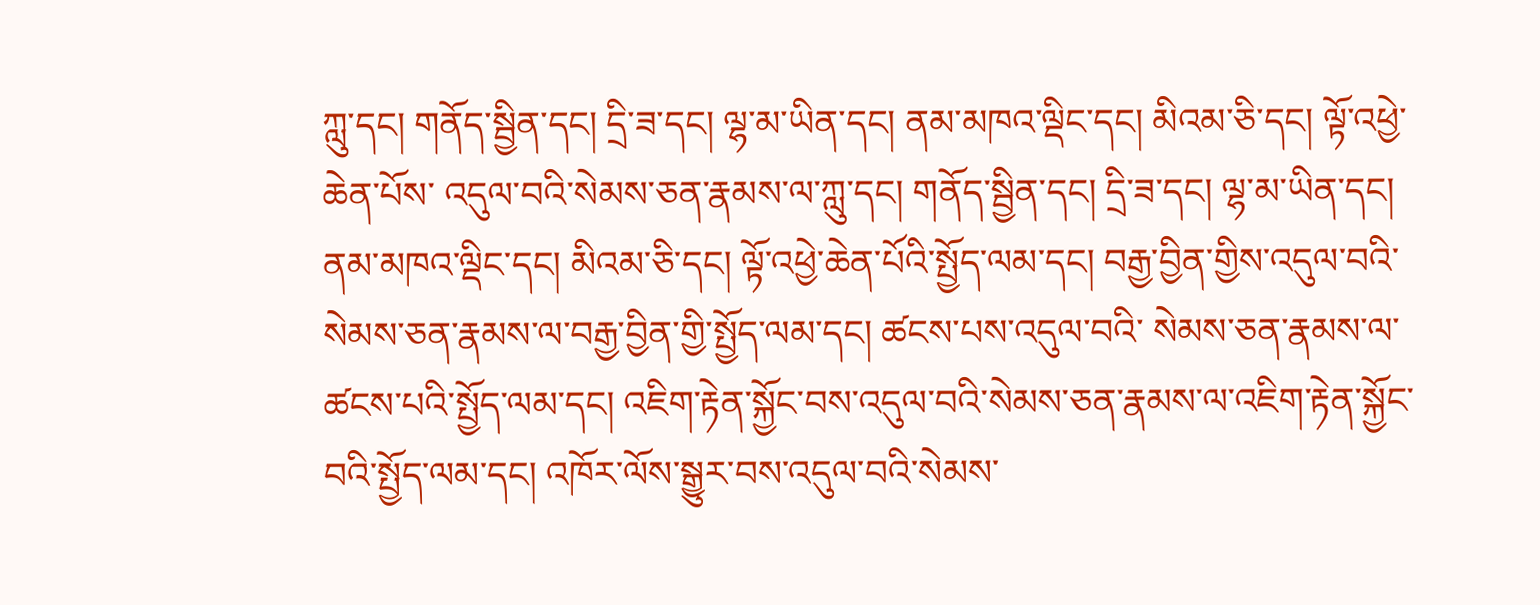ཀླུ་དང། གནོད་སྦྱིན་དང། དྲི་ཟ་དང། ལྷ་མ་ཡིན་དང། ནམ་མཁའ་ལྡིང་དང། མིའམ་ཅི་དང། ལྟོ་འཕྱེ་ཆེན་པོས་ འདུལ་བའི་སེམས་ཅན་རྣམས་ལ་ཀླུ་དང། གནོད་སྦྱིན་དང། དྲི་ཟ་དང། ལྷ་མ་ཡིན་དང། ནམ་མཁའ་ལྡིང་དང། མིའམ་ཅི་དང། ལྟོ་འཕྱེ་ཆེན་པོའི་སྤྱོད་ལམ་དང། བརྒྱ་བྱིན་གྱིས་འདུལ་བའི་སེམས་ཅན་རྣམས་ལ་བརྒྱ་བྱིན་གྱི་སྤྱོད་ལམ་དང། ཚངས་པས་འདུལ་བའི་ སེམས་ཅན་རྣམས་ལ་ཚངས་པའི་སྤྱོད་ལམ་དང། འཇིག་རྟེན་སྐྱོང་བས་འདུལ་བའི་སེམས་ཅན་རྣམས་ལ་འཇིག་རྟེན་སྐྱོང་བའི་སྤྱོད་ལམ་དང། འཁོར་ལོས་སྒྱུར་བས་འདུལ་བའི་སེམས་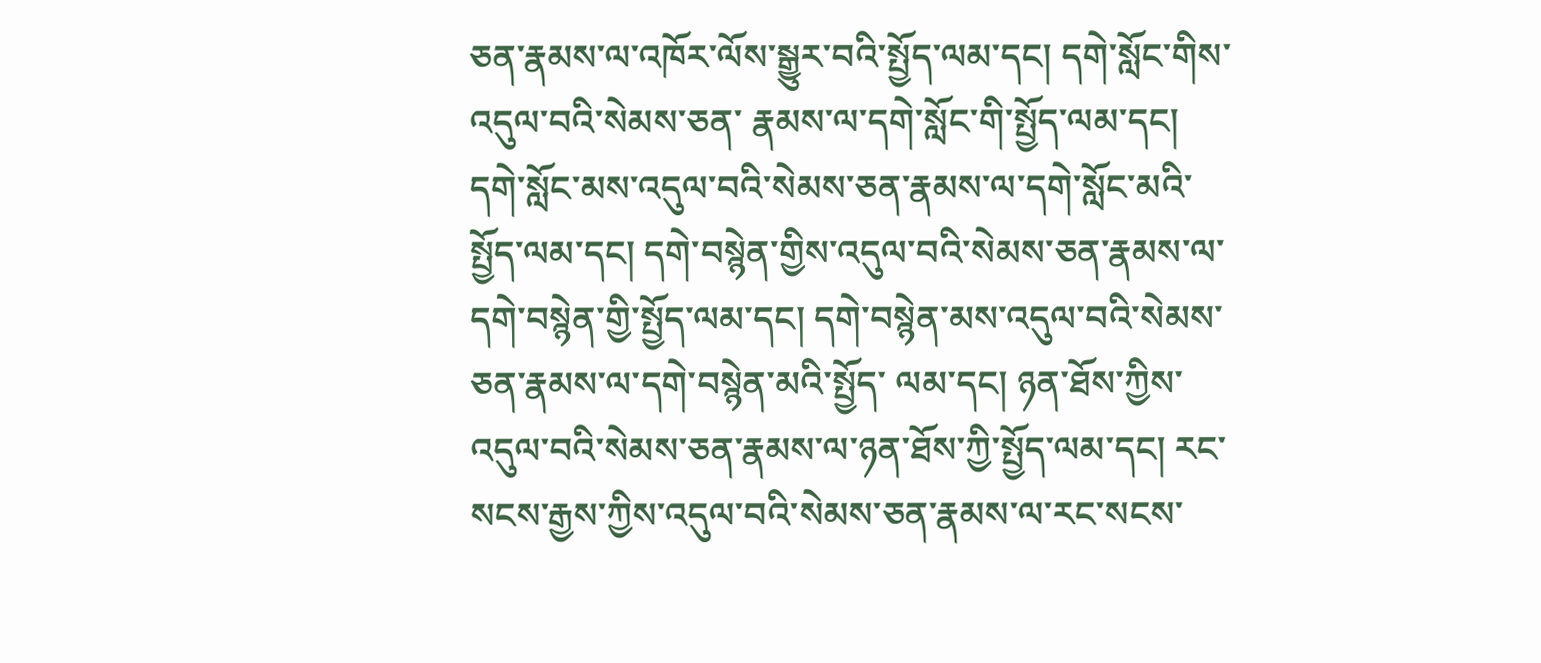ཅན་རྣམས་ལ་འཁོར་ལོས་སྒྱུར་བའི་སྤྱོད་ལམ་དང། དགེ་སློང་གིས་འདུལ་བའི་སེམས་ཅན་ རྣམས་ལ་དགེ་སློང་གི་སྤྱོད་ལམ་དང། དགེ་སློང་མས་འདུལ་བའི་སེམས་ཅན་རྣམས་ལ་དགེ་སློང་མའི་སྤྱོད་ལམ་དང། དགེ་བསྙེན་གྱིས་འདུལ་བའི་སེམས་ཅན་རྣམས་ལ་དགེ་བསྙེན་གྱི་སྤྱོད་ལམ་དང། དགེ་བསྙེན་མས་འདུལ་བའི་སེམས་ཅན་རྣམས་ལ་དགེ་བསྙེན་མའི་སྤྱོད་ ལམ་དང། ཉན་ཐོས་ཀྱིས་འདུལ་བའི་སེམས་ཅན་རྣམས་ལ་ཉན་ཐོས་ཀྱི་སྤྱོད་ལམ་དང། རང་སངས་རྒྱས་ཀྱིས་འདུལ་བའི་སེམས་ཅན་རྣམས་ལ་རང་སངས་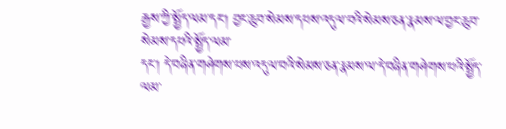རྒྱས་ཀྱི་སྤྱོད་ལམ་དང། བྱང་ཆུབ་སེམས་དཔས་འདུལ་བའི་སེམས་ཅན་རྣམས་ལ་བྱང་ཆུབ་སེམས་དཔའི་སྤྱོད་ལམ་
དང། དེ་བཞིན་གཤེགས་པས་འདུལ་བའི་སེམས་ཅན་རྣམས་ལ་དེ་བཞིན་གཤེགས་པའི་སྤྱོད་ལམ་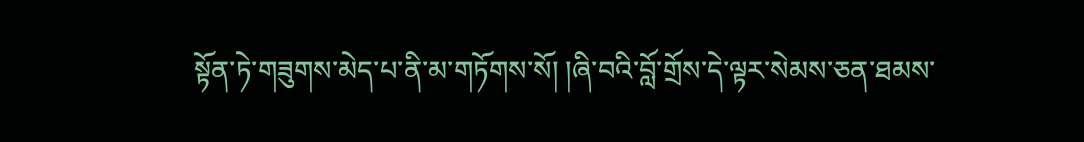སྟོན་ཏེ་གཟུགས་མེད་པ་ནི་མ་གཏོགས་སོ། །ཞི་བའི་བློ་གྲོས་དེ་ལྟར་སེམས་ཅན་ཐམས་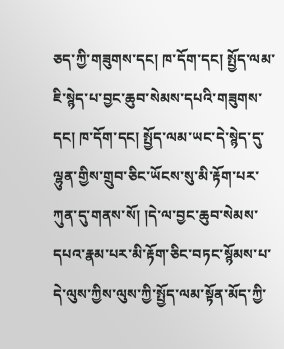ཅད་ཀྱི་གཟུགས་དང། ཁ་དོག་དང། སྤྱོད་ལམ་ཇི་སྙེད་པ་བྱང་ཆུབ་སེམས་དཔའི་གཟུགས་ དང། ཁ་དོག་དང། སྤྱོད་ལམ་ཡང་དེ་སྙེད་དུ་ལྷུན་གྱིས་གྲུབ་ཅིང་ཡོངས་སུ་མི་རྟོག་པར་ཀུན་དུ་གནས་སོ། །དེ་ལ་བྱང་ཆུབ་སེམས་དཔའ་རྣམ་པར་མི་རྟོག་ཅིང་བཏང་སྙོམས་པ་དེ་ལུས་ཀྱིས་ལུས་ཀྱི་སྤྱོད་ལམ་སྟོན་མོད་ཀྱི་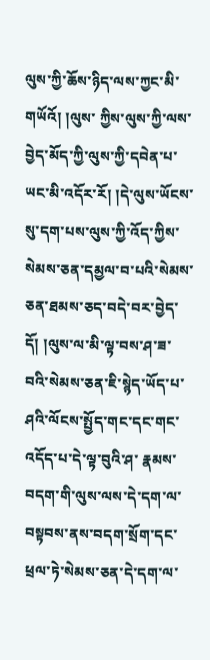ལུས་ཀྱི་ཆོས་ཉིད་ལས་ཀྱང་མི་གཡོའོ། །ལུས་ ཀྱིས་ལུས་ཀྱི་ལས་བྱེད་མོད་ཀྱི་ལུས་ཀྱི་དབེན་པ་ཡང་མི་འདོར་རོ། །དེ་ལུས་ཡོངས་སུ་དག་པས་ལུས་ཀྱི་འོད་ཀྱིས་སེམས་ཅན་དམྱལ་བ་པའི་སེམས་ཅན་ཐམས་ཅད་བདེ་བར་བྱེད་དོ། །ལུས་ལ་མི་ལྟ་བས་ཤ་ཟ་བའི་སེམས་ཅན་ཇི་སྙེད་ཡོད་པ་ཤའི་ལོངས་སྤྱོད་གང་དང་གང་འདོད་པ་དེ་ལྟ་བུའི་ཤ་ རྣམས་བདག་གི་ལུས་ལས་དེ་དག་ལ་བསྟབས་ནས་བདག་སྲོག་དང་ཕྲལ་ཏེ་སེམས་ཅན་དེ་དག་ལ་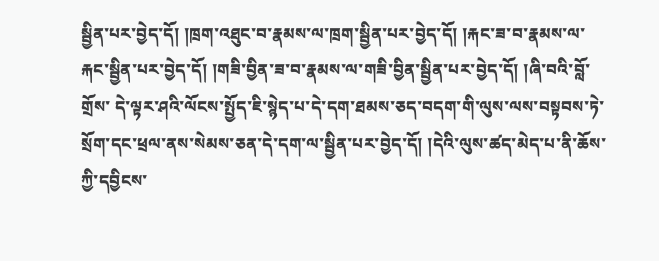སྦྱིན་པར་བྱེད་དོ། །ཁྲག་འཐུང་བ་རྣམས་ལ་ཁྲག་སྦྱིན་པར་བྱེད་དོ། །རྐང་ཟ་བ་རྣམས་ལ་རྐང་སྦྱིན་པར་བྱེད་དོ། །གཟི་བྱིན་ཟ་བ་རྣམས་ལ་གཟི་བྱིན་སྦྱིན་པར་བྱེད་དོ། །ཞི་བའི་བློ་གྲོས་ དེ་ལྟར་ཤའི་ལོངས་སྤྱོད་ཇི་སྙེད་པ་དེ་དག་ཐམས་ཅད་བདག་གི་ལུས་ལས་བསྟབས་ཏེ་སྲོག་དང་ཕྲལ་ནས་སེམས་ཅན་དེ་དག་ལ་སྦྱིན་པར་བྱེད་དོ། །དེའི་ལུས་ཚད་མེད་པ་ནི་ཆོས་ཀྱི་དབྱིངས་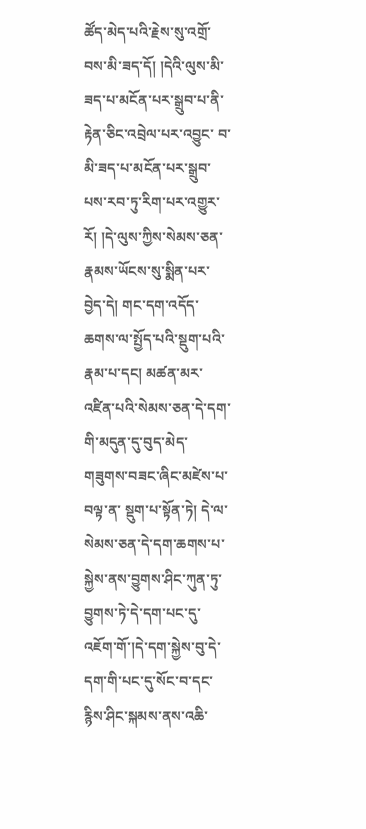ཚོད་མེད་པའི་རྗེས་སུ་འགྲོ་བས་མི་ཟད་དོ། །དེའི་ལུས་མི་ཟད་པ་མངོན་པར་སྒྲུབ་པ་ནི་རྟེན་ཅིང་འབྲེལ་པར་འབྱུང་ བ་མི་ཟད་པ་མངོན་པར་སྒྲུབ་པས་རབ་ཏུ་རིག་པར་འགྱུར་རོ། །དེ་ལུས་ཀྱིས་སེམས་ཅན་རྣམས་ཡོངས་སུ་སྨིན་པར་བྱེད་དེ། གང་དག་འདོད་ཆགས་ལ་སྤྱོད་པའི་སྡུག་པའི་རྣམ་པ་དང། མཚན་མར་འཛིན་པའི་སེམས་ཅན་དེ་དག་གི་མདུན་དུ་བུད་མེད་གཟུགས་བཟང་ཞིང་མཛེས་པ་བལྟ་ན་ སྡུག་པ་སྟོན་ཏེ། དེ་ལ་སེམས་ཅན་དེ་དག་ཆགས་པ་སྐྱེས་ནས་བྱུགས་ཤིང་ཀུན་ཏུ་བྱུགས་ཏེ་དེ་དག་པང་དུ་འཇོག་གོ་།དེ་དག་སྐྱེས་བུ་དེ་དག་གི་པང་དུ་སོང་བ་དང་རྙིས་ཤིང་སྐམས་ནས་འཆི་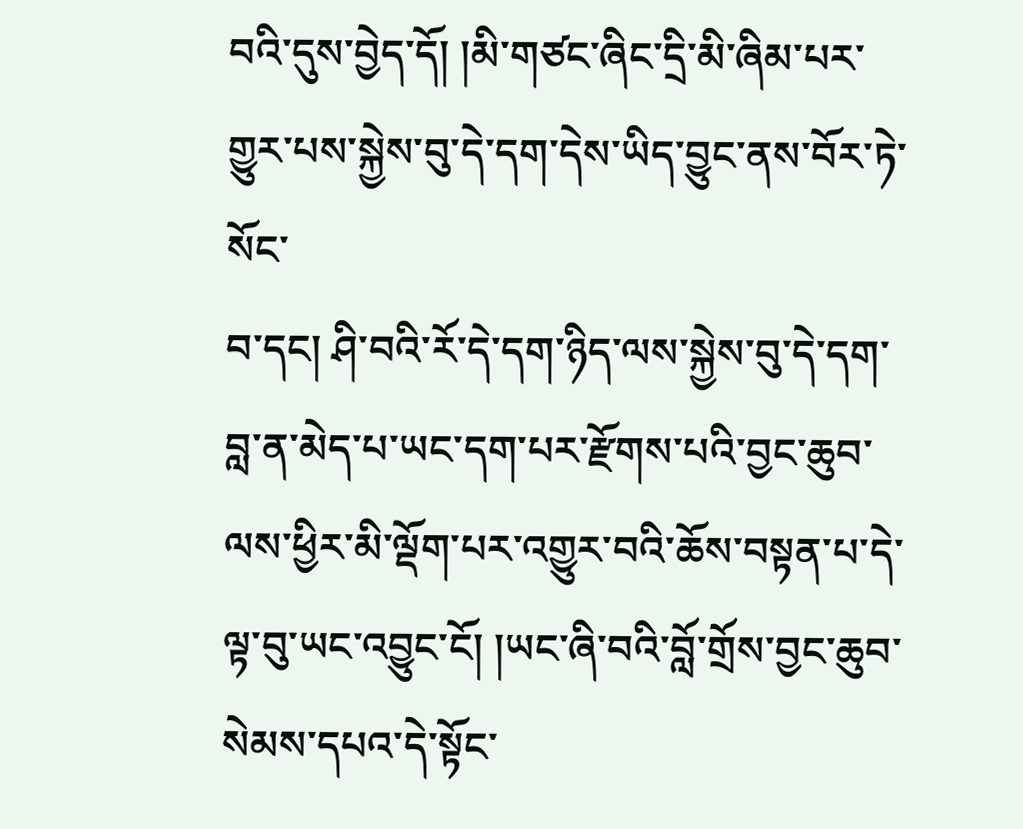བའི་དུས་བྱེད་དོ། །མི་གཙང་ཞིང་དྲི་མི་ཞིམ་པར་གྱུར་པས་སྐྱེས་བུ་དེ་དག་དེས་ཡིད་བྱུང་ནས་བོར་ཏེ་སོང་
བ་དང། ཤི་བའི་རོ་དེ་དག་ཉིད་ལས་སྐྱེས་བུ་དེ་དག་བླ་ན་མེད་པ་ཡང་དག་པར་རྫོགས་པའི་བྱང་ཆུབ་ལས་ཕྱིར་མི་ལྡོག་པར་འགྱུར་བའི་ཆོས་བསྟན་པ་དེ་ལྟ་བུ་ཡང་འབྱུང་ངོ། །ཡང་ཞི་བའི་བློ་གྲོས་བྱང་ཆུབ་སེམས་དཔའ་དེ་སྟོང་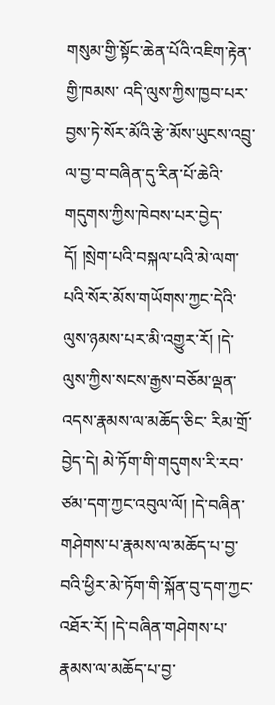གསུམ་གྱི་སྟོང་ཆེན་པོའི་འཇིག་རྟེན་གྱི་ཁམས་ འདི་ལུས་ཀྱིས་ཁྱབ་པར་བྱས་ཏེ་སོར་མོའི་རྩེ་མོས་ཡུངས་འབྲུ་ལ་བྱ་བ་བཞིན་དུ་རིན་པོ་ཆེའི་གདུགས་ཀྱིས་ཁེབས་པར་བྱེད་དོ། །སྲེག་པའི་བསྐལ་པའི་མེ་ལག་པའི་སོར་མོས་གཡོགས་ཀྱང་དེའི་ལུས་ཉམས་པར་མི་འགྱུར་རོ། །དེ་ལུས་ཀྱིས་སངས་རྒྱས་བཅོམ་ལྡན་འདས་རྣམས་ལ་མཆོད་ཅིང་ རིམ་གྲོ་བྱེད་དེ། མེ་ཏོག་གི་གདུགས་རི་རབ་ཙམ་དག་ཀྱང་འབུལ་ལོ། །དེ་བཞིན་གཤེགས་པ་རྣམས་ལ་མཆོད་པ་བྱ་བའི་ཕྱིར་མེ་ཏོག་གི་སྐོན་བུ་དག་ཀྱང་འཐོར་རོ། །དེ་བཞིན་གཤེགས་པ་རྣམས་ལ་མཆོད་པ་བྱ་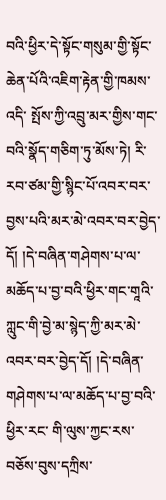བའི་ཕྱིར་དེ་སྟོང་གསུམ་གྱི་སྟོང་ཆེན་པོའི་འཇིག་རྟེན་གྱི་ཁམས་འདི་ སྤོས་ཀྱི་འབྲུ་མར་གྱིས་གང་བའི་སྣོད་གཅིག་ཏུ་མོས་ཏེ། རི་རབ་ཙམ་གྱི་སྙིང་པོ་འབར་བར་བྱས་པའི་མར་མེ་འབར་བར་བྱེད་དོ། །དེ་བཞིན་གཤེགས་པ་ལ་མཆོད་པ་བྱ་བའི་ཕྱིར་གང་གཱའི་ཀླུང་གི་བྱེ་མ་སྙེད་ཀྱི་མར་མེ་འབར་བར་བྱེད་དོ། །དེ་བཞིན་གཤེགས་པ་ལ་མཆོད་པ་བྱ་བའི་ཕྱིར་རང་ གི་ལུས་ཀྱང་རས་བཅོས་བུས་དཀྲིས་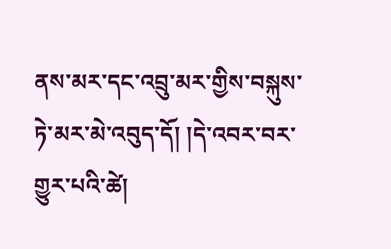ནས་མར་དང་འབྲུ་མར་གྱིས་བསྐུས་ཏེ་མར་མེ་འབུད་དོ། །དེ་འབར་བར་གྱུར་པའི་ཚེ།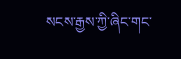སངས་རྒྱས་ཀྱི་ཞིང་གང་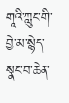གཱའི་ཀླུང་གི་བྱེ་མ་སྙེད་སྣང་བ་ཆེན་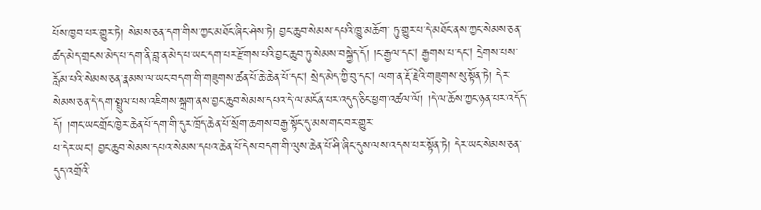པོས་ཁྱབ་པར་གྱུར་ཏེ། སེམས་ཅན་དག་གིས་ཀྱང་མཐོང་ཞིང་ཤེས་ཏེ། བྱང་ཆུབ་སེམས་དཔའི་ཁྱུ་མཆོག་ ཏུ་གྱུར་པ་དེ་མཐོང་ནས་ཀྱང་སེམས་ཅན་ཚད་མེད་གྲངས་མེད་པ་དག་ནི་བླ་ན་མེད་པ་ཡང་དག་པར་རྫོགས་པའི་བྱང་ཆུབ་ཏུ་སེམས་བསྐྱེད་དོ། །ང་རྒྱལ་དང། རྒྱགས་པ་དང། དྲེགས་པས་རློམ་པའི་སེམས་ཅན་རྣམས་ལ་ཡང་བདག་གི་གཟུགས་ཚན་པོ་ཆེ་ཆེན་པོ་དང། སྲེད་མེད་ཀྱི་བུ་དང། ལག་ན་རྡོ་རྗེའི་གཟུགས་སུ་སྟོན་ཏེ། དེར་སེམས་ཅན་དེ་དག་སྤྲུལ་པས་འཇིགས་སྐྲག་ནས་བྱང་ཆུབ་སེམས་དཔའ་དེ་ལ་མངོན་པར་འདུད་ཅིང་ཕྱག་འཚལ་ལོ། །དེ་ལ་ཆོས་ཀྱང་ཉན་པར་འདོད་དོ། །གང་ཡང་གྲོང་ཁྱེར་ཆེན་པོ་དག་གི་དུར་ཁྲོད་ཆེན་པོ་སྲོག་ཆགས་བརྒྱ་སྟོང་དུ་མས་གང་བར་གྱུར་
པ་དེར་ཡང། བྱང་ཆུབ་སེམས་དཔའ་སེམས་དཔའ་ཆེན་པོ་དེས་བདག་གི་ལུས་ཆེན་པོ་ཤི་ཞིང་དུས་ལས་འདས་པར་སྟོན་ཏེ། དེར་ཡང་སེམས་ཅན་དུད་འགྲོའི་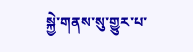སྐྱེ་གནས་སུ་གྱུར་པ་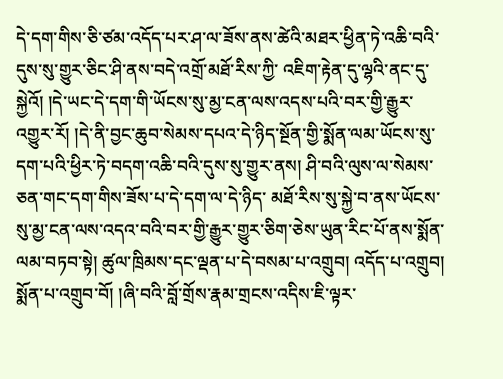དེ་དག་གིས་ཅི་ཙམ་འདོད་པར་ཤ་ལ་ཟོས་ནས་ཚེའི་མཐར་ཕྱིན་ཏེ་འཆི་བའི་དུས་སུ་གྱུར་ཅིང་ཤི་ནས་བདེ་འགྲོ་མཐོ་རིས་ཀྱི་ འཇིག་རྟེན་དུ་ལྷའི་ནང་དུ་སྐྱེའོ། །དེ་ཡང་དེ་དག་གི་ཡོངས་སུ་མྱ་ངན་ལས་འདས་པའི་བར་གྱི་རྒྱུར་འགྱུར་རོ། །དེ་ནི་བྱང་ཆུབ་སེམས་དཔའ་དེ་ཉིད་སྔོན་གྱི་སྨོན་ལམ་ཡོངས་སུ་དག་པའི་ཕྱིར་ཏེ་བདག་འཆི་བའི་དུས་སུ་གྱུར་ནས། ཤི་བའི་ལུས་ལ་སེམས་ཅན་གང་དག་གིས་ཟོས་པ་དེ་དག་ལ་དེ་ཉིད་ མཐོ་རིས་སུ་སྐྱེ་བ་ནས་ཡོངས་སུ་མྱ་ངན་ལས་འདའ་བའི་བར་གྱི་རྒྱུར་གྱུར་ཅིག་ཅེས་ཡུན་རིང་པོ་ནས་སྨོན་ལམ་བཏབ་སྟེ། ཚུལ་ཁྲིམས་དང་ལྡན་པ་དེ་བསམ་པ་འགྲུབ། འདོད་པ་འགྲུབ། སྨོན་པ་འགྲུབ་བོ། །ཞི་བའི་བློ་གྲོས་རྣམ་གྲངས་འདིས་ཇི་ལྟར་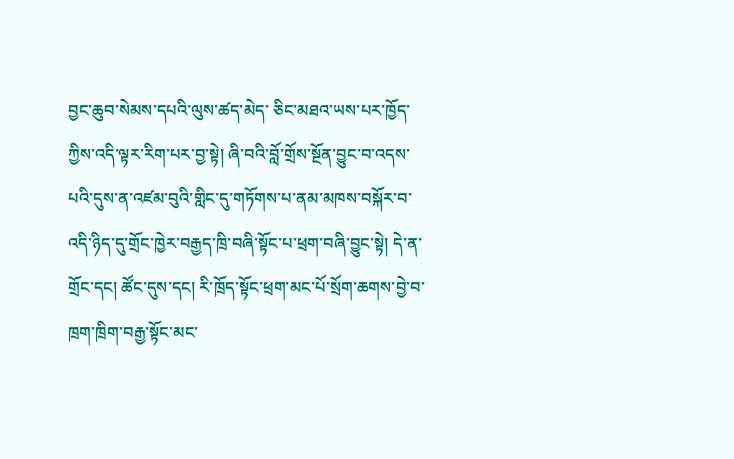བྱང་ཆུབ་སེམས་དཔའི་ལུས་ཚད་མེད་ ཅིང་མཐའ་ཡས་པར་ཁྱོད་ཀྱིས་འདི་ལྟར་རིག་པར་བྱ་སྟེ། ཞི་བའི་བློ་གྲོས་སྔོན་བྱུང་བ་འདས་པའི་དུས་ན་འཛམ་བུའི་གླིང་དུ་གཏོགས་པ་ནམ་མཁས་བསྐོར་བ་འདི་ཉིད་དུ་གྲོང་ཁྱེར་བརྒྱད་ཁྲི་བཞི་སྟོང་པ་ཕྲག་བཞི་བྱུང་སྟེ། དེ་ན་གྲོང་དང། ཚོང་དུས་དང། རི་ཁྲོད་སྟོང་ཕྲག་མང་པོ་སྲོག་ཆགས་བྱེ་བ་ ཁྲག་ཁྲིག་བརྒྱ་སྟོང་མང་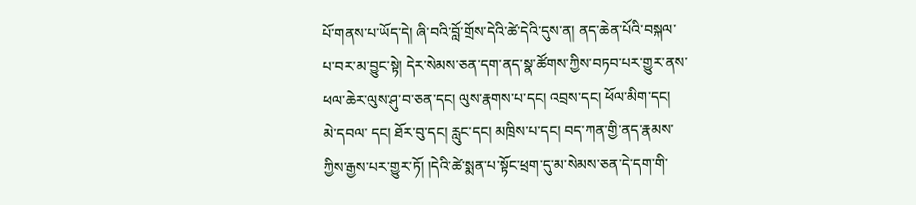པོ་གནས་པ་ཡོད་དེ། ཞི་བའི་བློ་གྲོས་དེའི་ཚེ་དེའི་དུས་ན། ནད་ཆེན་པོའི་བསྐལ་པ་བར་མ་བྱུང་སྟེ། དེར་སེམས་ཅན་དག་ནད་སྣ་ཚོགས་ཀྱིས་བཏབ་པར་གྱུར་ནས་ཕལ་ཆེར་ལུས་ཤུ་བ་ཅན་དང། ལུས་རྣགས་པ་དང། འབྲས་དང། ཕོལ་མིག་དང། མེ་དབལ་ དང། ཐོར་བུ་དང། རླུང་དང། མཁྲིས་པ་དང། བད་ཀན་གྱི་ནད་རྣམས་ཀྱིས་རྒྱས་པར་གྱུར་ཏོ། །དེའི་ཚེ་སྨན་པ་སྟོང་ཕྲག་དུ་མ་སེམས་ཅན་དེ་དག་གི་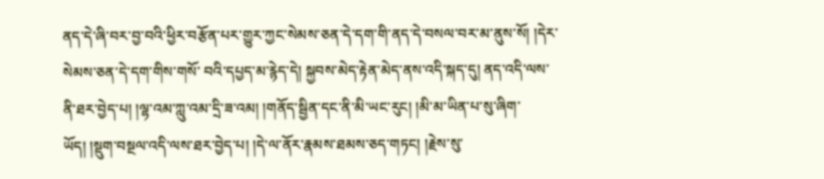ནད་དེ་ཞི་བར་བྱ་བའི་ཕྱིར་བརྩོན་པར་གྱུར་ཀྱང་སེམས་ཅན་དེ་དག་གི་ནད་དེ་བསལ་བར་མ་ནུས་སོ། །དེར་སེམས་ཅན་དེ་དག་གིས་གསོ་ བའི་དཔྱད་མ་རྙེད་དེ། སྐྱབས་མེད་རྟེན་མེད་ནས་འདི་སྐད་དུ། ནད་འདི་ལས་ནི་ཐར་བྱེད་པ། །ལྷ་འམ་ཀླུ་འམ་དྲི་ཟ་འམ། །གནོད་སྦྱིན་དང་ནི་མི་ཡང་རུང། །མི་མ་ཡིན་པ་སུ་ཞིག་ཡོད། །སྡུག་བསྔལ་འདི་ལས་ཐར་བྱེད་པ། །དེ་ལ་ནོར་རྣམས་ཐམས་ཅད་གཏང། །རྗེས་སུ་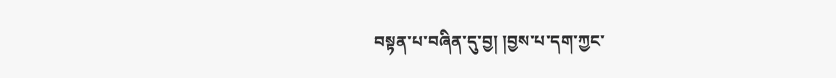བསྟན་པ་བཞིན་དུ་བྱ། །བྱས་པ་དག་ཀྱང་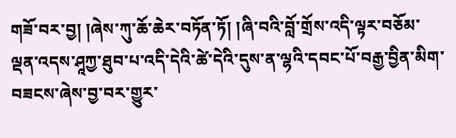གཟོ་བར་བྱ། །ཞེས་ཀུ་ཆོ་ཆེར་བཏོན་ཏོ། །ཞི་བའི་བློ་གྲོས་འདི་ལྟར་བཅོམ་ལྡན་འདས་ཤཱཀྱ་ཐུབ་པ་འདི་དེའི་ཚེ་དེའི་དུས་ན་ལྷའི་དབང་པོ་བརྒྱ་བྱིན་མིག་བཟངས་ཞེས་བྱ་བར་གྱུར་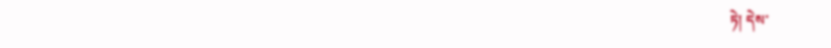ཏེ། དེས་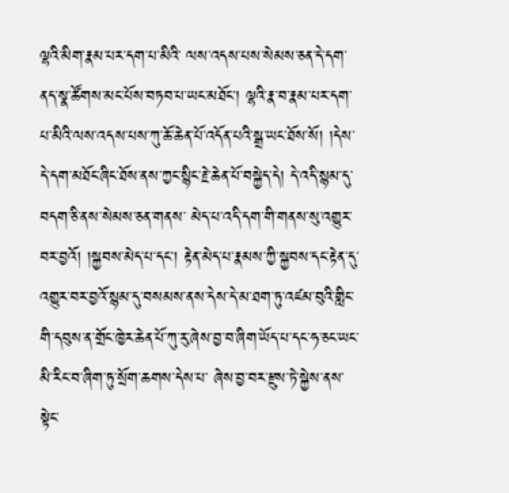ལྷའི་མིག་རྣམ་པར་དག་པ་མིའི་ ལས་འདས་པས་སེམས་ཅན་དེ་དག་ནད་སྣ་ཚོགས་མང་པོས་བཏབ་པ་ཡང་མཐོང། ལྷའི་རྣ་བ་རྣམ་པར་དག་པ་མིའི་ལས་འདས་པས་ཀུ་ཆོ་ཆེན་པོ་འདོན་པའི་སྒྲ་ཡང་ཐོས་སོ། །དེས་དེ་དག་མཐོང་ཞིང་ཐོས་ནས་ཀྱང་སྙིང་རྗེ་ཆེན་པོ་བསྐྱེད་དེ། དེ་འདི་སྙམ་དུ་བདག་ཅི་ནས་སེམས་ཅན་གནས་ མེད་པ་འདི་དག་གི་གནས་སུ་འགྱུར་བར་བྱའོ། །སྐྱབས་མེད་པ་དང། རྟེན་མེད་པ་རྣམས་ཀྱི་སྐྱབས་དང་རྟེན་དུ་འགྱུར་བར་བྱའོ་སྙམ་དུ་བསམས་ནས་དེས་དེ་མ་ཐག་ཏུ་འཛམ་བུའི་གླིང་གི་དབུས་ན་གྲོང་ཁྱེར་ཆེན་པོ་ཀུ་རུ་ཞེས་བྱ་བ་ཞིག་ཡོད་པ་དང་ཧ་ཅང་ཡང་མི་རིང་བ་ཞིག་ཏུ་སྲོག་ཆགས་དེས་པ་ ཞེས་བྱ་བར་རྫུས་ཏེ་སྐྱེས་ནས་སྟེང་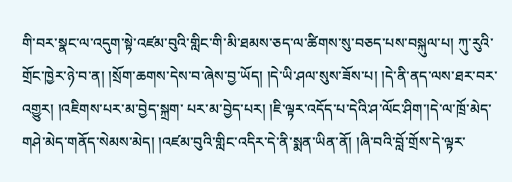གི་བར་སྣང་ལ་འདུག་སྟེ་འཛམ་བུའི་གླིང་གི་མི་ཐམས་ཅད་ལ་ཚིགས་སུ་བཅད་པས་བསྐུལ་པ། ཀུ་རུའི་གྲོང་ཁྱེར་ཉེ་བ་ན། །སྲོག་ཆགས་དེས་བ་ཞེས་བྱ་ཡོད། །དེ་ཡི་ཤལ་སུས་ཟོས་པ། །དེ་ནི་ནད་ལས་ཐར་བར་འགྱུར། །འཇིགས་པར་མ་བྱེད་སྐྲག་ པར་མ་བྱེད་པར། །ཇི་ལྟར་འདོད་པ་དེའི་ཤ་ལོང་ཤིག་།དེ་ལ་ཁྲོ་མེད་གཤེ་མེད་གནོད་སེམས་མེད། །འཛམ་བུའི་གླིང་འདིར་དེ་ནི་སྨན་ཡིན་ནོ། །ཞི་བའི་བློ་གྲོས་དེ་ལྟར་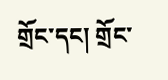གྲོང་དང། གྲོང་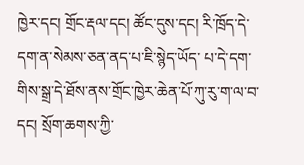ཁྱེར་དང། གྲོང་རྡལ་དང། ཚོང་དུས་དང། རི་ཁྲོད་དེ་དག་ན་སེམས་ཅན་ནད་པ་ཇི་སྙེད་ཡོད་ པ་དེ་དག་གིས་སྒྲ་དེ་ཐོས་ནས་གྲོང་ཁྱེར་ཆེན་པོ་ཀུ་རུ་ག་ལ་བ་དང། སྲོག་ཆགས་ཀྱི་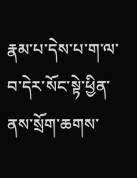རྣམ་པ་དེས་པ་ག་ལ་བ་དེར་སོང་སྟེ་ཕྱིན་ནས་སྲོག་ཆགས་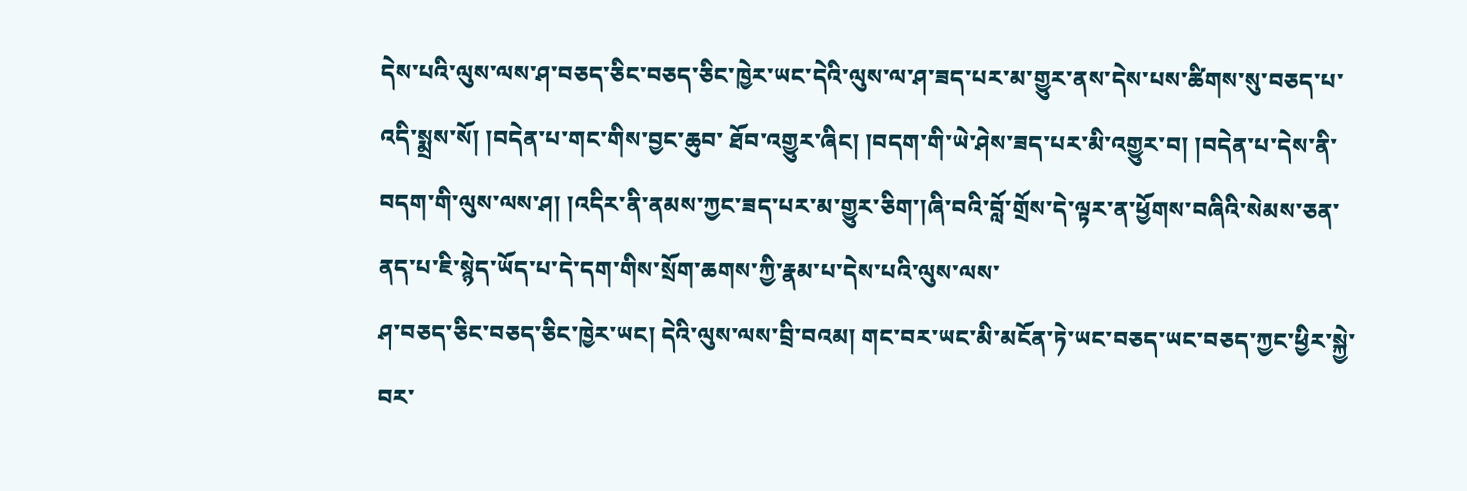དེས་པའི་ལུས་ལས་ཤ་བཅད་ཅིང་བཅད་ཅིང་ཁྱེར་ཡང་དེའི་ལུས་ལ་ཤ་ཟད་པར་མ་གྱུར་ནས་དེས་པས་ཚིགས་སུ་བཅད་པ་འདི་སྨྲས་སོ། །བདེན་པ་གང་གིས་བྱང་ཆུབ་ ཐོབ་འགྱུར་ཞིང། །བདག་གི་ཡེ་ཤེས་ཟད་པར་མི་འགྱུར་བ། །བདེན་པ་དེས་ནི་བདག་གི་ལུས་ལས་ཤ། །འདིར་ནི་ནམས་ཀྱང་ཟད་པར་མ་གྱུར་ཅིག་།ཞི་བའི་བློ་གྲོས་དེ་ལྟར་ན་ཕྱོགས་བཞིའི་སེམས་ཅན་ནད་པ་ཇི་སྙེད་ཡོད་པ་དེ་དག་གིས་སྲོག་ཆགས་ཀྱི་རྣམ་པ་དེས་པའི་ལུས་ལས་
ཤ་བཅད་ཅིང་བཅད་ཅིང་ཁྱེར་ཡང། དེའི་ལུས་ལས་བྲི་བའམ། གང་བར་ཡང་མི་མངོན་ཏེ་ཡང་བཅད་ཡང་བཅད་ཀྱང་ཕྱིར་སྐྱེ་བར་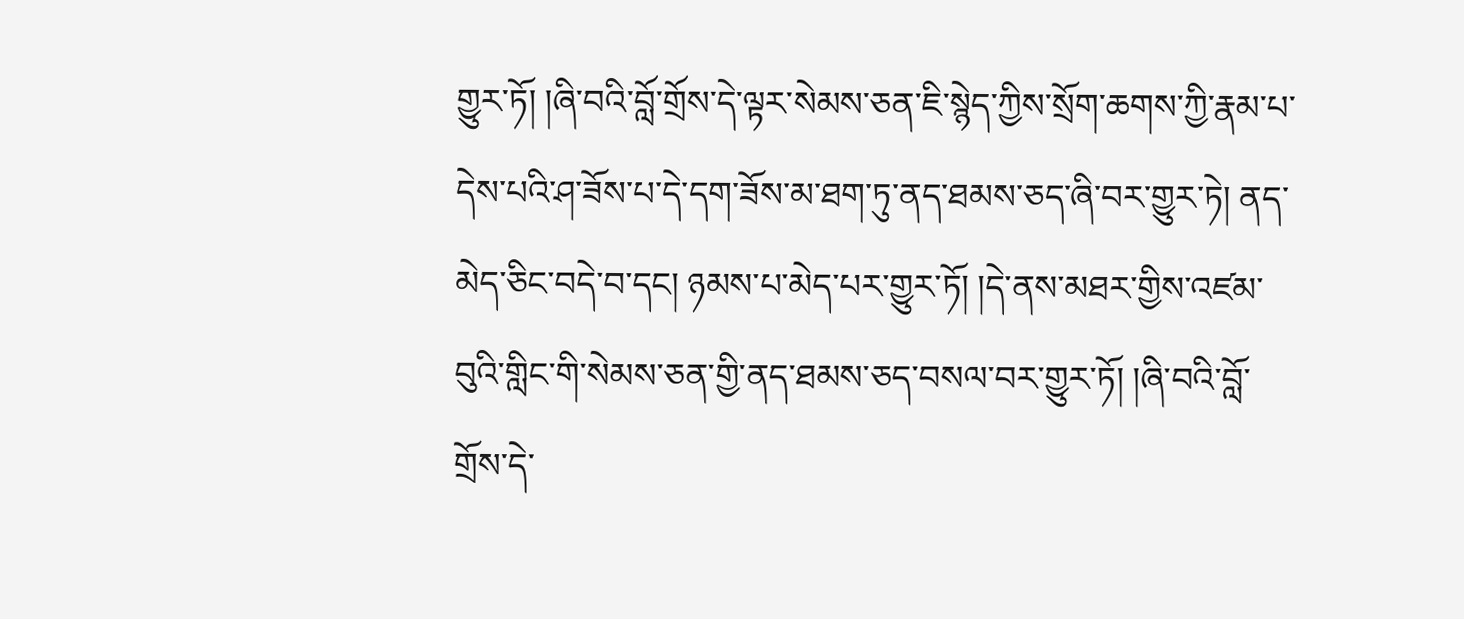གྱུར་ཏོ། །ཞི་བའི་བློ་གྲོས་དེ་ལྟར་སེམས་ཅན་ཇི་སྙེད་ཀྱིས་སྲོག་ཆགས་ཀྱི་རྣམ་པ་དེས་པའི་ཤ་ཟོས་པ་དེ་དག་ཟོས་མ་ཐག་ཏུ་ནད་ཐམས་ཅད་ཞི་བར་གྱུར་ཏེ། ནད་ མེད་ཅིང་བདེ་བ་དང། ཉམས་པ་མེད་པར་གྱུར་ཏོ། །དེ་ནས་མཐར་གྱིས་འཛམ་བུའི་གླིང་གི་སེམས་ཅན་གྱི་ནད་ཐམས་ཅད་བསལ་བར་གྱུར་ཏོ། །ཞི་བའི་བློ་གྲོས་དེ་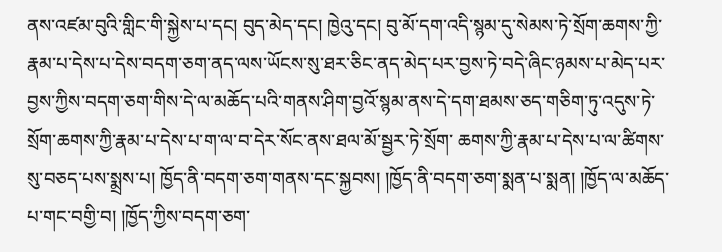ནས་འཛམ་བུའི་གླིང་གི་སྐྱེས་པ་དང། བུད་མེད་དང། ཁྱེའུ་དང། བུ་མོ་དག་འདི་སྙམ་དུ་སེམས་ཏེ་སྲོག་ཆགས་ཀྱི་ རྣམ་པ་དེས་པ་དེས་བདག་ཅག་ནད་ལས་ཡོངས་སུ་ཐར་ཅིང་ནད་མེད་པར་བྱས་ཏེ་བདེ་ཞིང་ཉམས་པ་མེད་པར་བྱས་ཀྱིས་བདག་ཅག་གིས་དེ་ལ་མཆོད་པའི་གནས་ཤིག་བྱའོ་སྙམ་ནས་དེ་དག་ཐམས་ཅད་གཅིག་ཏུ་འདུས་ཏེ་སྲོག་ཆགས་ཀྱི་རྣམ་པ་དེས་པ་ག་ལ་བ་དེར་སོང་ནས་ཐལ་མོ་སྦྱར་ཏེ་སྲོག་ ཆགས་ཀྱི་རྣམ་པ་དེས་པ་ལ་ཚིགས་སུ་བཅད་པས་སྨྲས་པ། ཁྱོད་ནི་བདག་ཅག་གནས་དང་སྐྱབས། །ཁྱོད་ནི་བདག་ཅག་སྨན་པ་སྨན། །ཁྱོད་ལ་མཆོད་པ་གང་བགྱི་བ། །ཁྱོད་ཀྱིས་བདག་ཅག་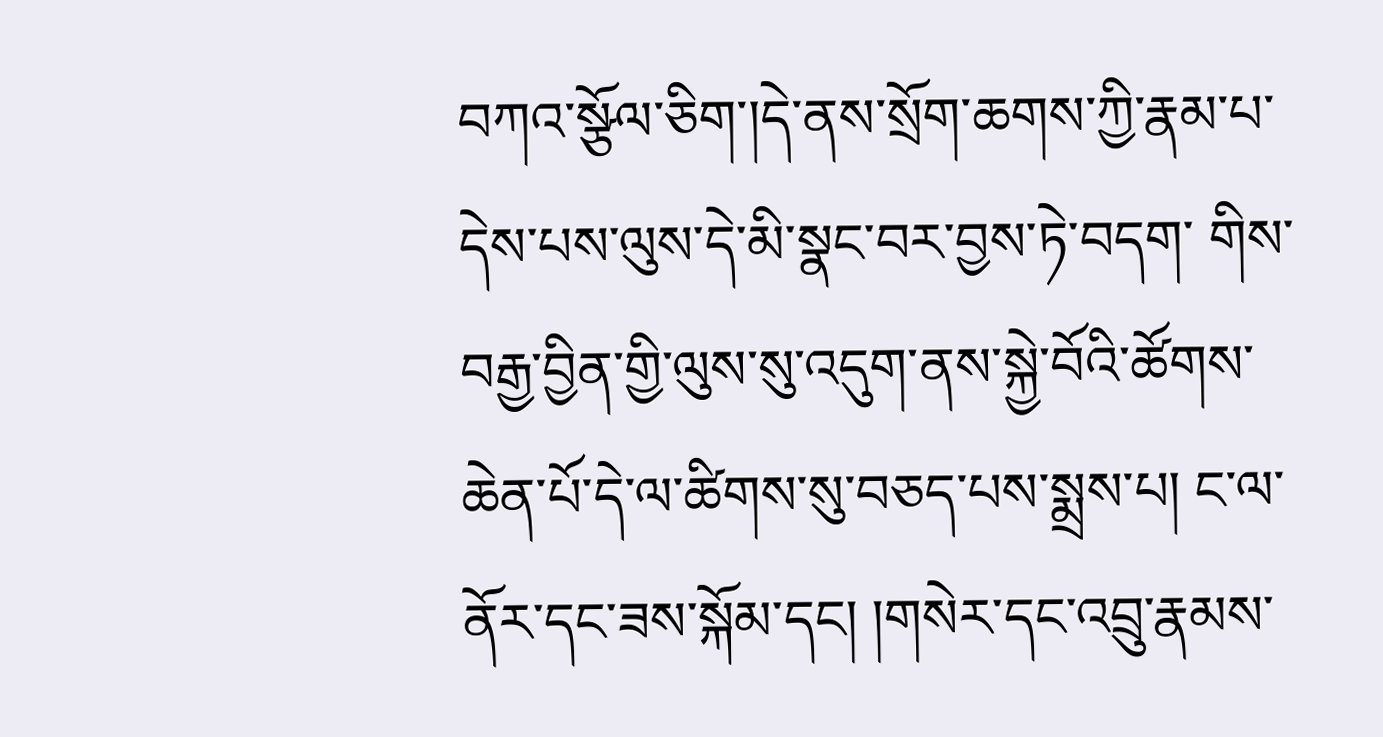བཀའ་སྩོལ་ཅིག་།དེ་ནས་སྲོག་ཆགས་ཀྱི་རྣམ་པ་དེས་པས་ལུས་དེ་མི་སྣང་བར་བྱས་ཏེ་བདག་ གིས་བརྒྱ་བྱིན་གྱི་ལུས་སུ་འདུག་ནས་སྐྱེ་བོའི་ཚོགས་ཆེན་པོ་དེ་ལ་ཚིགས་སུ་བཅད་པས་སྨྲས་པ། ང་ལ་ནོར་དང་ཟས་སྐོམ་དང། །གསེར་དང་འབྲུ་རྣམས་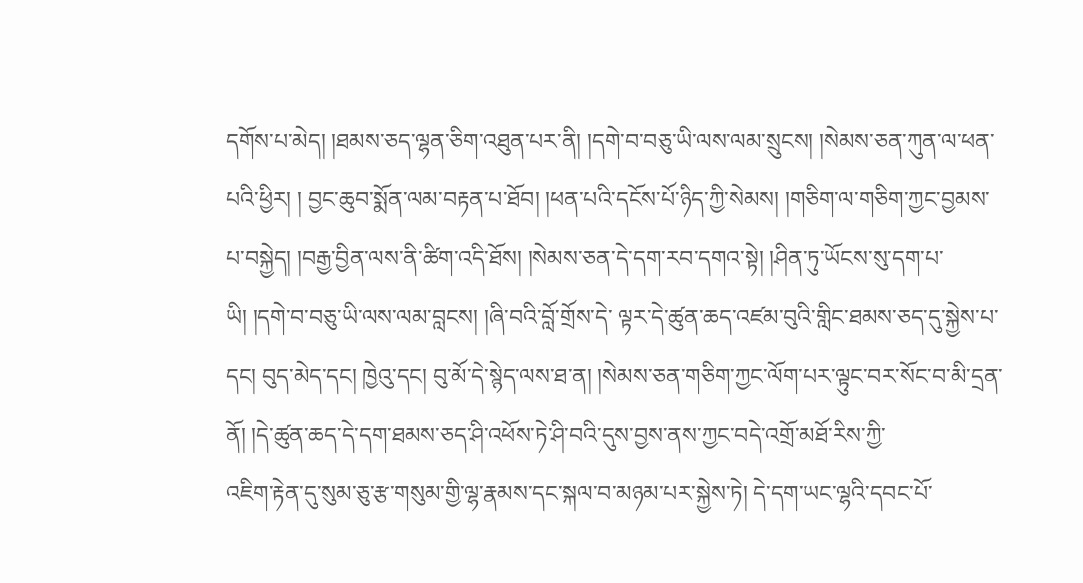དགོས་པ་མེད། །ཐམས་ཅད་ལྷན་ཅིག་འཐུན་པར་ནི། །དགེ་བ་བཅུ་ཡི་ལས་ལམ་སྲུངས། །སེམས་ཅན་ཀུན་ལ་ཕན་པའི་ཕྱིར། ། བྱང་ཆུབ་སྨོན་ལམ་བརྟན་པ་ཐོབ། །ཕན་པའི་དངོས་པོ་ཉིད་ཀྱི་སེམས། །གཅིག་ལ་གཅིག་ཀྱང་བྱམས་པ་བསྐྱེད། །བརྒྱ་བྱིན་ལས་ནི་ཚིག་འདི་ཐོས། །སེམས་ཅན་དེ་དག་རབ་དགའ་སྟེ། །ཤིན་ཏུ་ཡོངས་སུ་དག་པ་ཡི། །དགེ་བ་བཅུ་ཡི་ལས་ལམ་བླངས། །ཞི་བའི་བློ་གྲོས་དེ་ ལྟར་དེ་ཚུན་ཆད་འཛམ་བུའི་གླིང་ཐམས་ཅད་དུ་སྐྱེས་པ་དང། བུད་མེད་དང། ཁྱེའུ་དང། བུ་མོ་དེ་སྙེད་ལས་ཐ་ན། །སེམས་ཅན་གཅིག་ཀྱང་ལོག་པར་ལྟུང་བར་སོང་བ་མི་དྲན་ནོ། །དེ་ཚུན་ཆད་དེ་དག་ཐམས་ཅད་ཤི་འཕོས་ཏེ་ཤི་བའི་དུས་བྱས་ནས་ཀྱང་བདེ་འགྲོ་མཐོ་རིས་ཀྱི་
འཇིག་རྟེན་དུ་སུམ་ཅུ་རྩ་གསུམ་གྱི་ལྷ་རྣམས་དང་སྐལ་བ་མཉམ་པར་སྐྱེས་ཏེ། དེ་དག་ཡང་ལྷའི་དབང་པོ་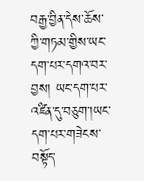བརྒྱ་བྱིན་དེས་ཆོས་ཀྱི་གཏམ་གྱིས་ཡང་དག་པར་དགའ་བར་བྱས། ཡང་དག་པར་འཛིན་དུ་བཅུག་།ཡང་དག་པར་གཟེངས་བསྟོད་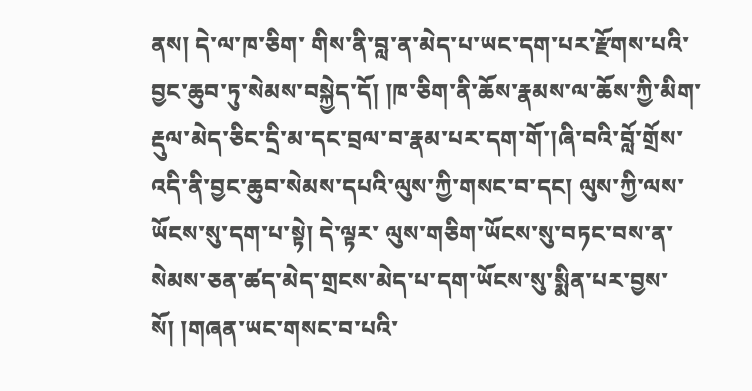ནས། དེ་ལ་ཁ་ཅིག་ གིས་ནི་བླ་ན་མེད་པ་ཡང་དག་པར་རྫོགས་པའི་བྱང་ཆུབ་ཏུ་སེམས་བསྐྱེད་དོ། །ཁ་ཅིག་ནི་ཆོས་རྣམས་ལ་ཆོས་ཀྱི་མིག་རྡུལ་མེད་ཅིང་དྲི་མ་དང་བྲལ་བ་རྣམ་པར་དག་གོ་།ཞི་བའི་བློ་གྲོས་འདི་ནི་བྱང་ཆུབ་སེམས་དཔའི་ལུས་ཀྱི་གསང་བ་དང། ལུས་ཀྱི་ལས་ཡོངས་སུ་དག་པ་སྟེ། དེ་ལྟར་ ལུས་གཅིག་ཡོངས་སུ་བཏང་བས་ན་སེམས་ཅན་ཚད་མེད་གྲངས་མེད་པ་དག་ཡོངས་སུ་སྨིན་པར་བྱས་སོ། །གཞན་ཡང་གསང་བ་པའི་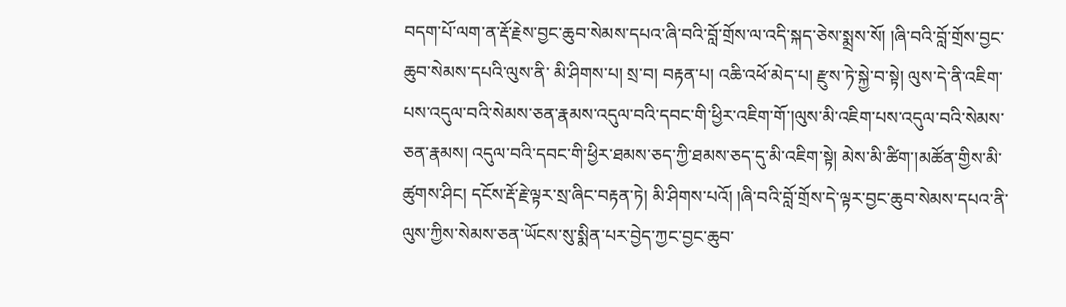བདག་པོ་ལག་ན་རྡོ་རྗེས་བྱང་ཆུབ་སེམས་དཔའ་ཞི་བའི་བློ་གྲོས་ལ་འདི་སྐད་ཅེས་སྨྲས་སོ། །ཞི་བའི་བློ་གྲོས་བྱང་ཆུབ་སེམས་དཔའི་ལུས་ནི་ མི་ཤིགས་པ། སྲ་བ། བརྟན་པ། འཆི་འཕོ་མེད་པ། རྫུས་ཏེ་སྐྱེ་བ་སྟེ། ལུས་དེ་ནི་འཇིག་པས་འདུལ་བའི་སེམས་ཅན་རྣམས་འདུལ་བའི་དབང་གི་ཕྱིར་འཇིག་གོ་།ལུས་མི་འཇིག་པས་འདུལ་བའི་སེམས་ཅན་རྣམས། འདུལ་བའི་དབང་གི་ཕྱིར་ཐམས་ཅད་ཀྱི་ཐམས་ཅད་དུ་མི་འཇིག་སྟེ། མེས་མི་ཚིག་།མཚོན་གྱིས་མི་ཚུགས་ཤིང། དངོས་རྡོ་རྗེ་ལྟར་སྲ་ཞིང་བརྟན་ཏེ། མི་ཤིགས་པའོ། །ཞི་བའི་བློ་གྲོས་དེ་ལྟར་བྱང་ཆུབ་སེམས་དཔའ་ནི་ལུས་ཀྱིས་སེམས་ཅན་ཡོངས་སུ་སྨིན་པར་བྱེད་ཀྱང་བྱང་ཆུབ་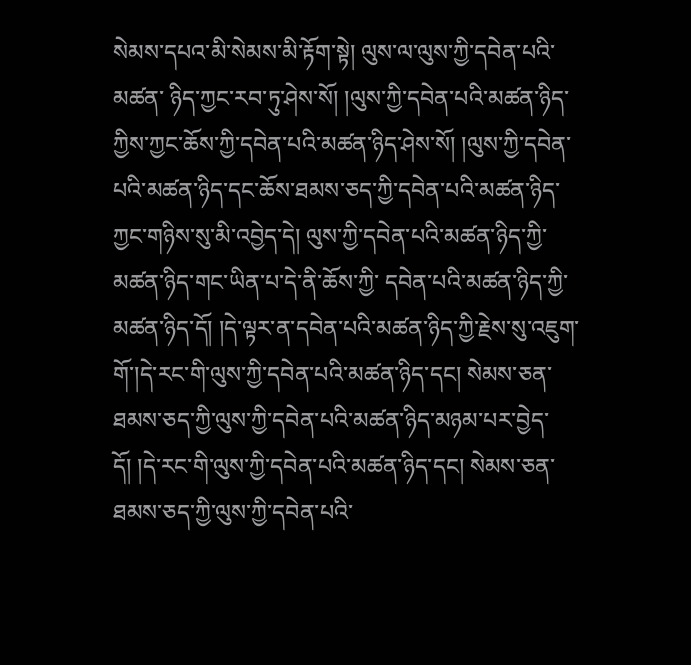སེམས་དཔའ་མི་སེམས་མི་རྟོག་སྟེ། ལུས་ལ་ལུས་ཀྱི་དབེན་པའི་མཚན་ ཉིད་ཀྱང་རབ་ཏུ་ཤེས་སོ། །ལུས་ཀྱི་དབེན་པའི་མཚན་ཉིད་ཀྱིས་ཀྱང་ཆོས་ཀྱི་དབེན་པའི་མཚན་ཉིད་ཤེས་སོ། །ལུས་ཀྱི་དབེན་པའི་མཚན་ཉིད་དང་ཆོས་ཐམས་ཅད་ཀྱི་དབེན་པའི་མཚན་ཉིད་ཀྱང་གཉིས་སུ་མི་འབྱེད་དེ། ལུས་ཀྱི་དབེན་པའི་མཚན་ཉིད་ཀྱི་མཚན་ཉིད་གང་ཡིན་པ་དེ་ནི་ཆོས་ཀྱི་ དབེན་པའི་མཚན་ཉིད་ཀྱི་མཚན་ཉིད་དོ། །དེ་ལྟར་ན་དབེན་པའི་མཚན་ཉིད་ཀྱི་རྗེས་སུ་འཇུག་གོ་།དེ་རང་གི་ལུས་ཀྱི་དབེན་པའི་མཚན་ཉིད་དང། སེམས་ཅན་ཐམས་ཅད་ཀྱི་ལུས་ཀྱི་དབེན་པའི་མཚན་ཉིད་མཉམ་པར་བྱེད་དོ། །དེ་རང་གི་ལུས་ཀྱི་དབེན་པའི་མཚན་ཉིད་དང། སེམས་ཅན་
ཐམས་ཅད་ཀྱི་ལུས་ཀྱི་དབེན་པའི་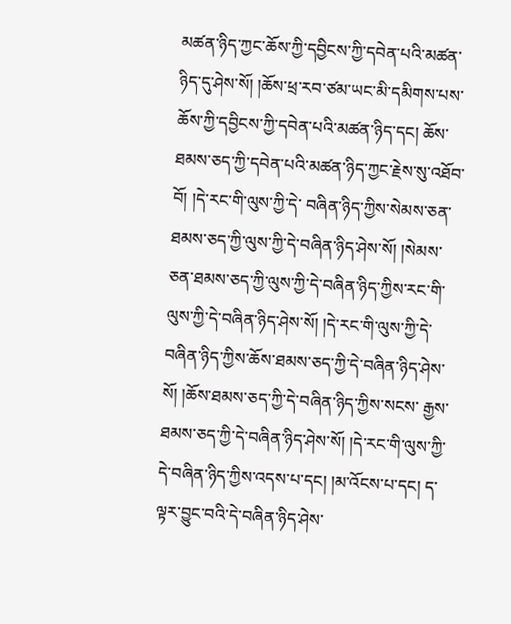མཚན་ཉིད་ཀྱང་ཆོས་ཀྱི་དབྱིངས་ཀྱི་དབེན་པའི་མཚན་ཉིད་དུ་ཤེས་སོ། །ཆོས་ཕྲ་རབ་ཙམ་ཡང་མི་དམིགས་པས་ཆོས་ཀྱི་དབྱིངས་ཀྱི་དབེན་པའི་མཚན་ཉིད་དང། ཆོས་ཐམས་ཅད་ཀྱི་དབེན་པའི་མཚན་ཉིད་ཀྱང་རྗེས་སུ་འཐོབ་བོ། །དེ་རང་གི་ལུས་ཀྱི་དེ་ བཞིན་ཉིད་ཀྱིས་སེམས་ཅན་ཐམས་ཅད་ཀྱི་ལུས་ཀྱི་དེ་བཞིན་ཉིད་ཤེས་སོ། །སེམས་ཅན་ཐམས་ཅད་ཀྱི་ལུས་ཀྱི་དེ་བཞིན་ཉིད་ཀྱིས་རང་གི་ལུས་ཀྱི་དེ་བཞིན་ཉིད་ཤེས་སོ། །དེ་རང་གི་ལུས་ཀྱི་དེ་བཞིན་ཉིད་ཀྱིས་ཆོས་ཐམས་ཅད་ཀྱི་དེ་བཞིན་ཉིད་ཤེས་སོ། །ཆོས་ཐམས་ཅད་ཀྱི་དེ་བཞིན་ཉིད་ཀྱིས་སངས་ རྒྱས་ཐམས་ཅད་ཀྱི་དེ་བཞིན་ཉིད་ཤེས་སོ། །དེ་རང་གི་ལུས་ཀྱི་དེ་བཞིན་ཉིད་ཀྱིས་འདས་པ་དང། །མ་འོངས་པ་དང། ད་ལྟར་བྱུང་བའི་དེ་བཞིན་ཉིད་ཤེས་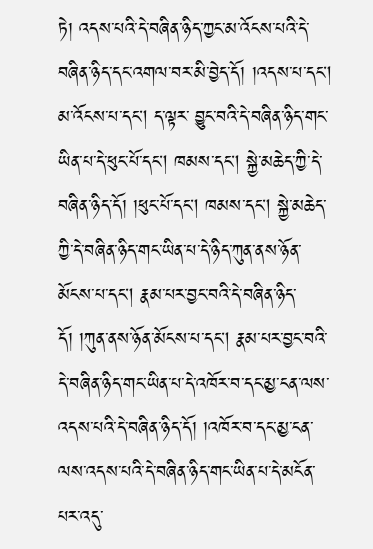ཏེ། འདས་པའི་དེ་བཞིན་ཉིད་ཀྱང་མ་འོངས་པའི་དེ་བཞིན་ཉིད་དང་འགལ་བར་མི་བྱེད་དོ། །འདས་པ་དང། མ་འོངས་པ་དང། ད་ལྟར་ བྱུང་བའི་དེ་བཞིན་ཉིད་གང་ཡིན་པ་དེ་ཕུང་པོ་དང། ཁམས་དང། སྐྱེ་མཆེད་ཀྱི་དེ་བཞིན་ཉིད་དོ། །ཕུང་པོ་དང། ཁམས་དང། སྐྱེ་མཆེད་ཀྱི་དེ་བཞིན་ཉིད་གང་ཡིན་པ་དེ་ཉིད་ཀུན་ནས་ཉོན་མོངས་པ་དང། རྣམ་པར་བྱང་བའི་དེ་བཞིན་ཉིད་དོ། །ཀུན་ནས་ཉོན་མོངས་པ་དང། རྣམ་པར་བྱང་བའི་ དེ་བཞིན་ཉིད་གང་ཡིན་པ་དེ་འཁོར་བ་དང་མྱ་ངན་ལས་འདས་པའི་དེ་བཞིན་ཉིད་དོ། །འཁོར་བ་དང་མྱ་ངན་ལས་འདས་པའི་དེ་བཞིན་ཉིད་གང་ཡིན་པ་དེ་མངོན་པར་འདུ་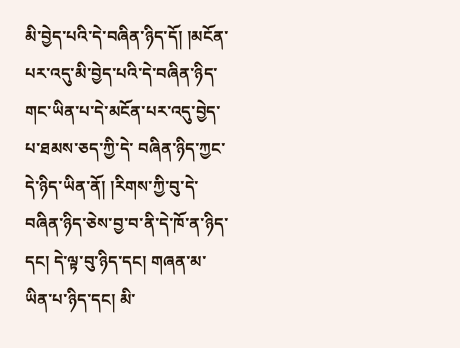མི་བྱེད་པའི་དེ་བཞིན་ཉིད་དོ། །མངོན་པར་འདུ་མི་བྱེད་པའི་དེ་བཞིན་ཉིད་གང་ཡིན་པ་དེ་མངོན་པར་འདུ་བྱེད་པ་ཐམས་ཅད་ཀྱི་དེ་ བཞིན་ཉིད་ཀྱང་དེ་ཉིད་ཡིན་ནོ། །རིགས་ཀྱི་བུ་དེ་བཞིན་ཉིད་ཅེས་བྱ་བ་ནི་དེ་ཁོ་ན་ཉིད་དང། དེ་ལྟ་བུ་ཉིད་དང། གཞན་མ་ཡིན་པ་ཉིད་དང། མི་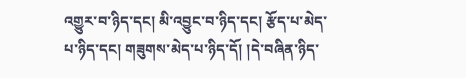འགྱུར་བ་ཉིད་དང། མི་འབྱུང་བ་ཉིད་དང། རྩོད་པ་མེད་པ་ཉིད་དང། གཟུགས་མེད་པ་ཉིད་དོ། །དེ་བཞིན་ཉིད་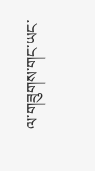ལ་གཟུགས་གང་ཡང་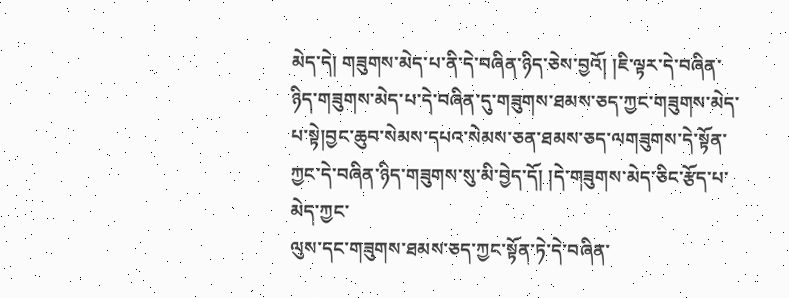མེད་དེ། གཟུགས་མེད་པ་ནི་དེ་བཞིན་ཉིད་ཅེས་བྱའོ། །ཇི་ལྟར་དེ་བཞིན་ཉིད་གཟུགས་མེད་པ་དེ་བཞིན་དུ་གཟུགས་ཐམས་ཅད་ཀྱང་གཟུགས་མེད་པ་སྟེ།བྱང་ཆུབ་སེམས་དཔའ་སེམས་ཅན་ཐམས་ཅད་ལགཟུགས་དེ་སྟོན་ཀྱང་དེ་བཞིན་ཉིད་གཟུགས་སུ་མི་བྱེད་དོ། །དེ་གཟུགས་མེད་ཅིང་རྩོད་པ་མེད་ཀྱང་
ལུས་དང་གཟུགས་ཐམས་ཅད་ཀྱང་སྟོན་ཏེ་དེ་བཞིན་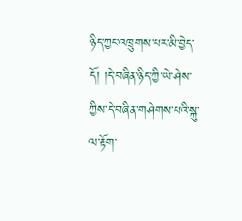ཉིད་ཀྱང་འཁྲུགས་པར་མི་བྱེད་དོ། །དེ་བཞིན་ཉིད་ཀྱི་ཡེ་ཤེས་ཀྱིས་དེ་བཞིན་གཤེགས་པའི་སྐུ་ལ་རྟོག་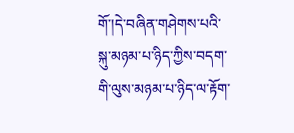གོ་།དེ་བཞིན་གཤེགས་པའི་སྐུ་མཉམ་པ་ཉིད་ཀྱིས་བདག་གི་ལུས་མཉམ་པ་ཉིད་ལ་རྟོག་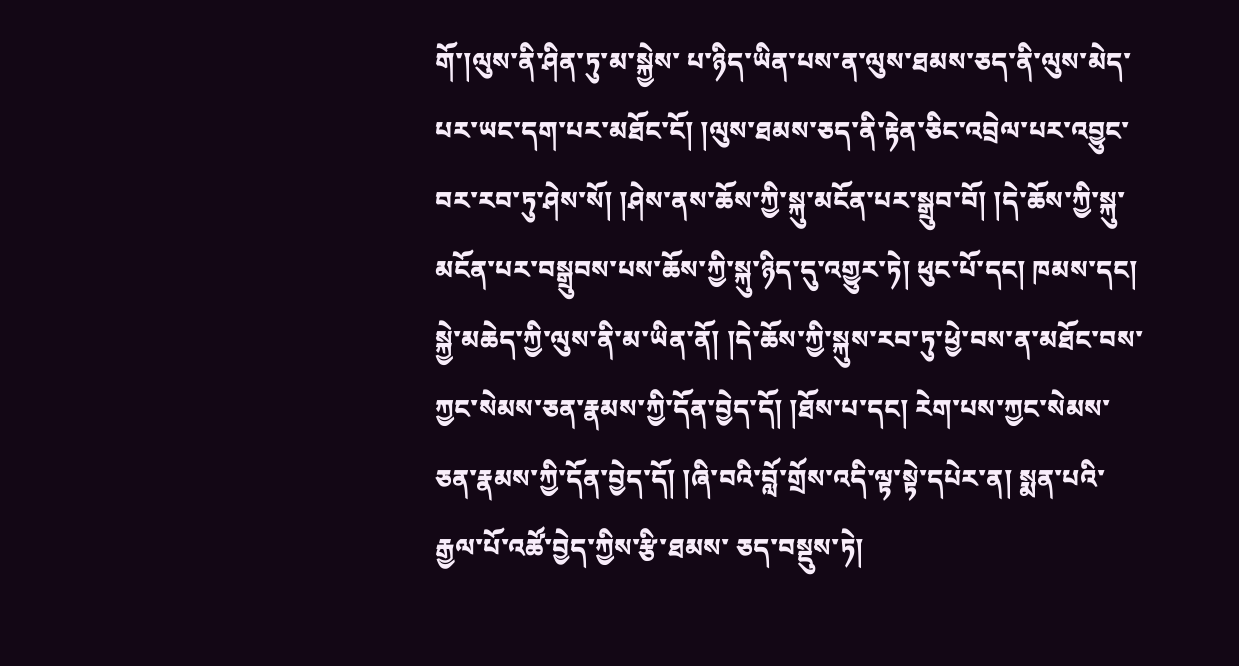གོ་།ལུས་ནི་ཤིན་ཏུ་མ་སྐྱེས་ པ་ཉིད་ཡིན་པས་ན་ལུས་ཐམས་ཅད་ནི་ལུས་མེད་པར་ཡང་དག་པར་མཐོང་ངོ། །ལུས་ཐམས་ཅད་ནི་རྟེན་ཅིང་འབྲེལ་པར་འབྱུང་བར་རབ་ཏུ་ཤེས་སོ། །ཤེས་ནས་ཆོས་ཀྱི་སྐུ་མངོན་པར་སྒྲུབ་བོ། །དེ་ཆོས་ཀྱི་སྐུ་མངོན་པར་བསྒྲུབས་པས་ཆོས་ཀྱི་སྐུ་ཉིད་དུ་འགྱུར་ཏེ། ཕུང་པོ་དང། ཁམས་དང། སྐྱེ་མཆེད་ཀྱི་ལུས་ནི་མ་ཡིན་ནོ། །དེ་ཆོས་ཀྱི་སྐུས་རབ་ཏུ་ཕྱེ་བས་ན་མཐོང་བས་ཀྱང་སེམས་ཅན་རྣམས་ཀྱི་དོན་བྱེད་དོ། །ཐོས་པ་དང། རེག་པས་ཀྱང་སེམས་ཅན་རྣམས་ཀྱི་དོན་བྱེད་དོ། །ཞི་བའི་བློ་གྲོས་འདི་ལྟ་སྟེ་དཔེར་ན། སྨན་པའི་རྒྱལ་པོ་འཚོ་བྱེད་ཀྱིས་རྩི་ཐམས་ ཅད་བསྡུས་ཏེ།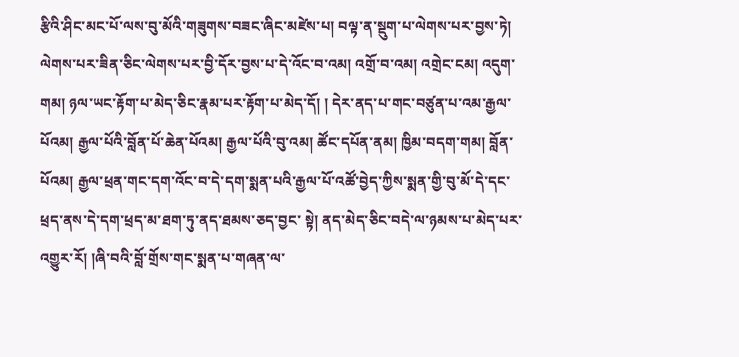རྩིའི་ཤིང་མང་པོ་ལས་བུ་མོའི་གཟུགས་བཟང་ཞིང་མཛེས་པ། བལྟ་ན་སྡུག་པ་ལེགས་པར་བྱས་ཏེ། ལེགས་པར་ཟིན་ཅིང་ལེགས་པར་བྱི་དོར་བྱས་པ་དེ་འོང་བ་འམ། འགྲོ་བ་འམ། འགྲེང་ངམ། འདུག་གམ། ཉལ་ཡང་རྟོག་པ་མེད་ཅིང་རྣམ་པར་རྟོག་པ་མེད་དོ། ། དེར་ནད་པ་གང་བཙུན་པ་འམ་རྒྱལ་པོའམ། རྒྱལ་པོའི་བློན་པོ་ཆེན་པོའམ། རྒྱལ་པོའི་བུ་འམ། ཚོང་དཔོན་ནམ། ཁྱིམ་བདག་གམ། བློན་པོའམ། རྒྱལ་ཕྲན་གང་དག་འོང་བ་དེ་དག་སྨན་པའི་རྒྱལ་པོ་འཚོ་བྱེད་ཀྱིས་སྨན་གྱི་བུ་མོ་དེ་དང་ཕྲད་ནས་དེ་དག་ཕྲད་མ་ཐག་ཏུ་ནད་ཐམས་ཅད་བྱང་ སྟེ། ནད་མེད་ཅིང་བདེ་ལ་ཉམས་པ་མེད་པར་འགྱུར་རོ། །ཞི་བའི་བློ་གྲོས་གང་སྨན་པ་གཞན་ལ་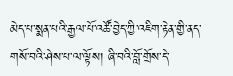མེད་པ་སྨན་པའི་རྒྱལ་པོ་འཚོ་བྱེད་ཀྱི་འཇིག་རྟེན་གྱི་ནད་གསོ་བའི་ཤེས་པ་ལ་ལྟོས། ཞི་བའི་བློ་གྲོས་དེ་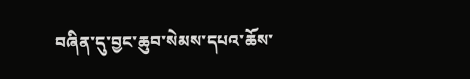བཞིན་དུ་བྱང་ཆུབ་སེམས་དཔའ་ཆོས་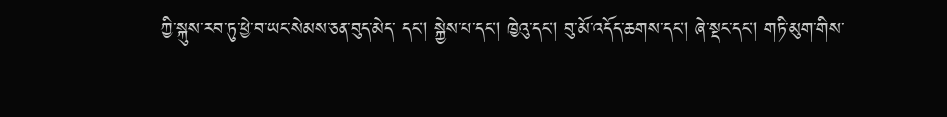ཀྱི་སྐུས་རབ་ཏུ་ཕྱེ་བ་ཡང་སེམས་ཅན་བུད་མེད་ དང། སྐྱེས་པ་དང། ཁྱེའུ་དང། བུ་མོ་འདོད་ཆགས་དང། ཞེ་སྡང་དང། གཏི་མུག་གིས་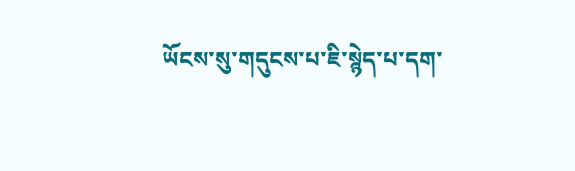ཡོངས་སུ་གདུངས་པ་ཇི་སྙེད་པ་དག་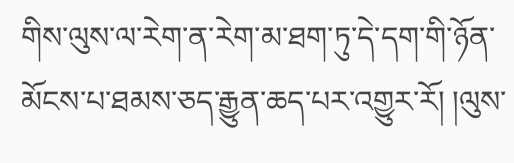གིས་ལུས་ལ་རེག་ན་རེག་མ་ཐག་ཏུ་དེ་དག་གི་ཉོན་མོངས་པ་ཐམས་ཅད་རྒྱུན་ཆད་པར་འགྱུར་རོ། །ལུས་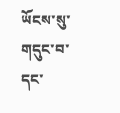ཡོངས་སུ་གདུང་བ་དང་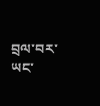བྲལ་བར་ཡང་